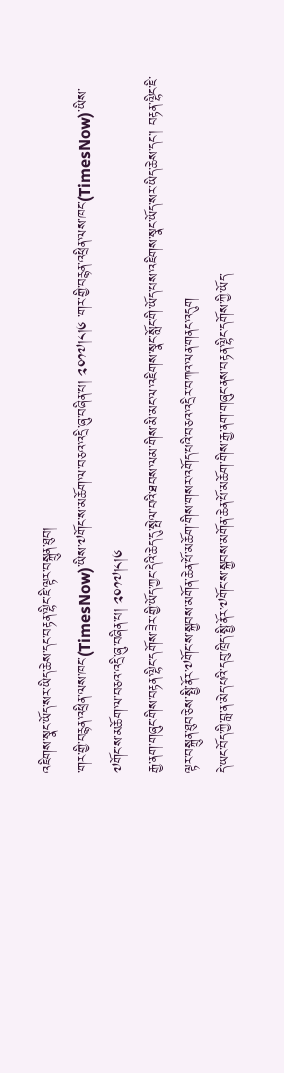འཇིགས་སྣང་ཡོད་སར་ཡིད་ཆེས་དང་བརྟན་ལྷིང་ཇི་ལྟར་བསྐྲུན་ཐུབ།
་གར་གྱི་བརྙན་འཕྲིན་ལས་ཁང་(TimesNow)་ཡིས་༧གོང་ས་མཆོག་ལ་བཅའ་འདྲི་ཞུ་བཞིན་པ། ༢༠༡༧།༨།༦ ་གར་གྱི་བརྙན་འཕྲིན་ལས་ཁང་(TimesNow)་ཡིས་༧གོང་ས་མཆོག་ལ་བཅའ་འདྲི་ཞུ་བཞིན་པ། ༢༠༡༧།༨།༦
རྒྱ་ནག་གཞུང་གིས་བརྟན་ལྷིང་དགོས་ཟེར་གྱི་ཡོད་ཀྱང་དེའི་ཆེད་དུ་སྤེལ་བའི་ཐབས་ལམ་གིས་མི་མང་ལ་འཇིགས་སྣང་སློང་གི་ཡོད་པས་འཇིགས་སྣང་ཡོད་སར་ཡིད་ཆེས་དང་། བརྟན་ལྷིང་ཇི་ལྟར་བསྐྲུན་ཐུབ་ཅེས་སྤྱི་ནོར་༧གོང་ས་སྐྱབས་མགོན་ཆེན་པོ་མཆོག་གིས་གསར་འགོད་པའི་བཅའ་འདྲིར་བཀའ་ལན་གནང་འདུག
དེ་ཡང་བོད་ཀྱི་བླ་ན་མེད་པའི་དབུ་ཁྲིད་སྤྱི་ནོར་༧གོང་ས་སྐྱབས་མགོན་ཆེན་པོ་མཆོག་གིས་རྒྱ་ནག་གཞུང་ནས་བརྟན་ལྷིང་དགོས་ཀྱི་ཡོད་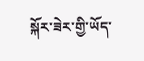སྐོར་ཟེར་གྱི་ཡོད་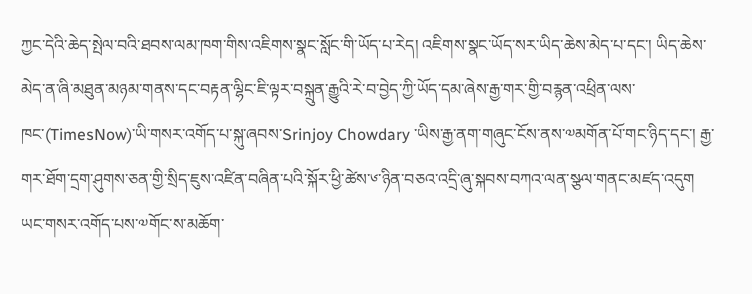ཀྱང་དེའི་ཆེད་སྤེལ་བའི་ཐབས་ལམ་ཁག་གིས་འཇིགས་སྣང་སློང་གི་ཡོད་པ་རེད། འཇིགས་སྣང་ཡོད་སར་ཡིད་ཆེས་མེད་པ་དང་། ཡིད་ཆེས་མེད་ན་ཞི་མཐུན་མཉམ་གནས་དང་བརྟན་ལྷིང་ཇི་ལྟར་བསྐྲུན་རྒྱུའི་རེ་བ་བྱེད་ཀྱི་ཡོད་དམ་ཞེས་རྒྱ་གར་གྱི་བརྙན་འཕྲིན་ལས་ཁང་(TimesNow)་ཡི་གསར་འགོད་པ་སྐུ་ཞབས་Srinjoy Chowdary ་ཡིས་རྒྱ་ནག་གཞུང་ངོས་ནས་༧མགོན་པོ་གང་ཉིད་དང་། རྒྱ་གར་ཐོག་དྲག་ཤུགས་ཅན་གྱི་སྲིད་ཇུས་འཛིན་བཞིན་པའི་སྐོར་ཕྱི་ཚེས་༦་ཉིན་བཅའ་འདྲི་ཞུ་སྐབས་བཀའ་ལན་སྩལ་གནང་མཛད་འདུག
ཡང་གསར་འགོད་པས་༧གོང་ས་མཆོག་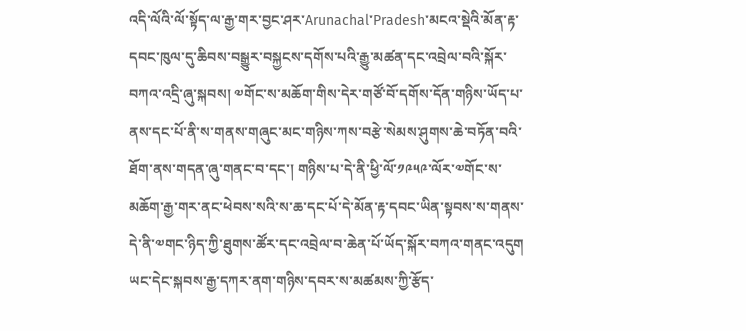འདི་ལོའི་ལོ་སྟོད་ལ་རྒྱ་གར་བྱང་ཤར་Arunachal་Pradesh་མངའ་སྡེའི་མོན་རྟ་དབང་ཁུལ་དུ་ཆིབས་བསྒྱུར་བསྐྱངས་དགོས་པའི་རྒྱུ་མཚན་དང་འབྲེལ་བའི་སྐོར་བཀའ་འདྲི་ཞུ་སྐབས། ༧གོང་ས་མཆོག་གིས་དེར་གཙོ་བོ་དགོས་དོན་གཉིས་ཡོད་པ་ནས་དང་པོ་ནི་ས་གནས་གཞུང་མང་གཉིས་ཀས་བརྩེ་སེམས་ཤུགས་ཆེ་བཏོན་བའི་ཐོག་ནས་གདན་ཞུ་གནང་བ་དང་། གཉིས་པ་དེ་ནི་ཕྱི་ལོ་༡༩༥༩་ལོར་༧གོང་ས་མཆོག་རྒྱ་གར་ནང་ཕེབས་སའི་ས་ཆ་དང་པོ་དེ་མོན་རྟ་དབང་ཡིན་སྟབས་ས་གནས་དེ་ནི་༧གང་ཉིད་ཀྱི་ཐུགས་ཚོར་དང་འབྲེལ་བ་ཆེན་པོ་ཡོད་སྐོར་བཀའ་གནང་འདུག
ཡང་དེང་སྐབས་རྒྱ་དཀར་ནག་གཉིས་དབར་ས་མཚམས་ཀྱི་རྩོད་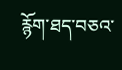རྙོག་ཐད་བཅའ་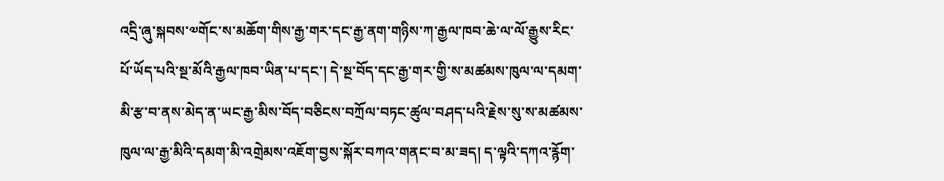འདྲི་ཞུ་སྐབས་༧གོང་ས་མཆོག་གིས་རྒྱ་གར་དང་རྒྱ་ནག་གཉིས་ཀ་རྒྱལ་ཁབ་ཆེ་ལ་ལོ་རྒྱུས་རིང་པོ་ཡོད་པའི་སྔ་མོའི་རྒྱལ་ཁབ་ཡིན་པ་དང་། དེ་སྔ་བོད་དང་རྒྱ་གར་གྱི་ས་མཚམས་ཁུལ་ལ་དམག་མི་རྩ་བ་ནས་མེད་ན་ཡང་རྒྱ་མིས་བོད་བཅིངས་བཀྲོལ་བཏང་ཚུལ་བཤད་པའི་རྗེས་སུ་ས་མཚམས་ཁུལ་ལ་རྒྱ་མིའི་དམག་མི་འགྲེམས་འཇོག་བྱས་སྐོར་བཀའ་གནང་བ་མ་ཟད། ད་ལྟའི་དཀའ་རྙོག་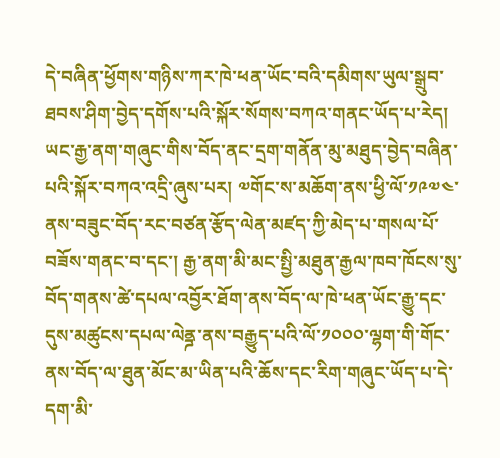དེ་བཞིན་ཕྱོགས་གཉིས་ཀར་ཁེ་ཕན་ཡོང་བའི་དམིགས་ཡུལ་སྒྲུབ་ཐབས་ཤིག་བྱེད་དགོས་པའི་སྐོར་སོགས་བཀའ་གནང་ཡོད་པ་རེད།
ཡང་རྒྱ་ནག་གཞུང་གིས་བོད་ནང་དྲག་གནོན་མུ་མཐུད་བྱེད་བཞིན་པའི་སྐོར་བཀའ་འདྲི་ཞུས་པར། ༧གོང་ས་མཆོག་ནས་ཕྱི་ལོ་༡༩༧༤་ནས་བཟུང་བོད་རང་བཙན་རྩོད་ལེན་མཛད་ཀྱི་མེད་པ་གསལ་པོ་བཟོས་གནང་བ་དང་། རྒྱ་ནག་མི་མང་སྤྱི་མཐུན་རྒྱལ་ཁབ་ཁོངས་སུ་བོད་གནས་ཚེ་དཔལ་འབྱོར་ཐོག་ནས་བོད་ལ་ཁེ་ཕན་ཡོང་རྒྱུ་དང་དུས་མཚུངས་དཔལ་ལེནྜ་ནས་བརྒྱུད་པའི་ལོ་༡༠༠༠་ལྷག་གི་གོང་ནས་བོད་ལ་ཐུན་མོང་མ་ཡིན་པའི་ཆོས་དང་རིག་གཞུང་ཡོད་པ་དེ་དག་མི་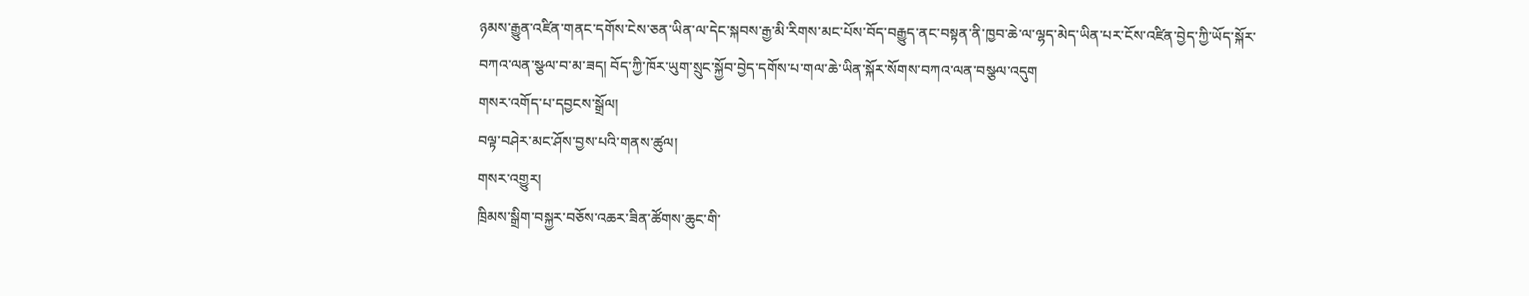ཉམས་རྒྱུན་འཛིན་གནང་དགོས་ངེས་ཅན་ཡིན་ལ་དེང་སྐབས་རྒྱ་མི་རིགས་མང་པོས་བོད་བརྒྱུད་ནང་བསྟན་ནི་ཁྱབ་ཆེ་ལ་ལྷད་མེད་ཡིན་པར་ངོས་འཛིན་བྱེད་ཀྱི་ཡོད་སྐོར་བཀའ་ལན་སྩལ་བ་མ་ཟད། བོད་ཀྱི་ཁོར་ཡུག་སྲུང་སྐྱོབ་བྱེད་དགོས་པ་གལ་ཆེ་ཡིན་སྐོར་སོགས་བཀའ་ལན་བསྩལ་འདུག
གསར་འགོད་པ་དབྱངས་སྒྲོལ།
བལྟ་བཤེར་མང་ཤོས་བྱས་པའི་གནས་ཚུལ།
གསར་འགྱུར།
ཁྲིམས་སྒྲིག་བསྐྱར་བཅོས་འཆར་ཟིན་ཚོགས་ཆུང་གི་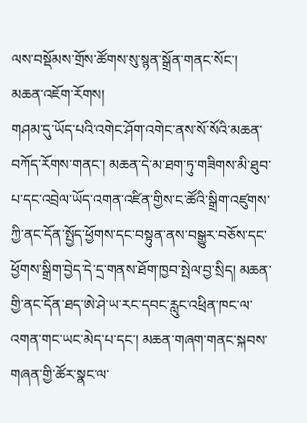ལས་བསྡོམས་གྲོས་ཚོགས་སུ་སྙན་སྒྲོན་གནང་སོང་།
མཆན་འཇོག་རོགས།
གཤམ་དུ་ཡོད་པའི་འགེང་ཤོག་འགེང་ནས་སོ་སོའི་མཆན་བཀོད་རོགས་གནང་། མཆན་དེ་མ་ཐག་ཏུ་གཟིགས་མི་ཐུབ་པ་དང་འབྲེལ་ཡོད་འགན་འཛིན་གྱིས་ང་ཚོའི་སྒྲིག་འཛུགས་ཀྱི་ནང་དོན་སྤྱོད་ཕྱོགས་དང་བསྟུན་ནས་བསྒྱུར་བཅོས་དང་ཕྱོགས་སྒྲིག་བྱེད་དེ་དྲ་གནས་ཐོག་ཁྱབ་སྤེལ་བྱ་སྲིད། མཆན་གྱི་ནང་དོན་ཐད་ཨེ་ཤེ་ཡ་རང་དབང་རླུང་འཕྲིན་ཁང་ལ་འགན་གང་ཡང་མེད་པ་དང་། མཆན་གཞག་གནང་སྐབས་གཞན་གྱི་ཚོར་སྣང་ལ་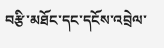བརྩི་མཐོང་དང་དངོས་འབྲེལ་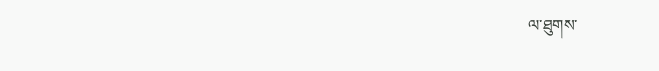ལ་ཐུགས་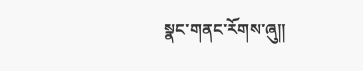སྣང་གནང་རོགས་ཞུ༎